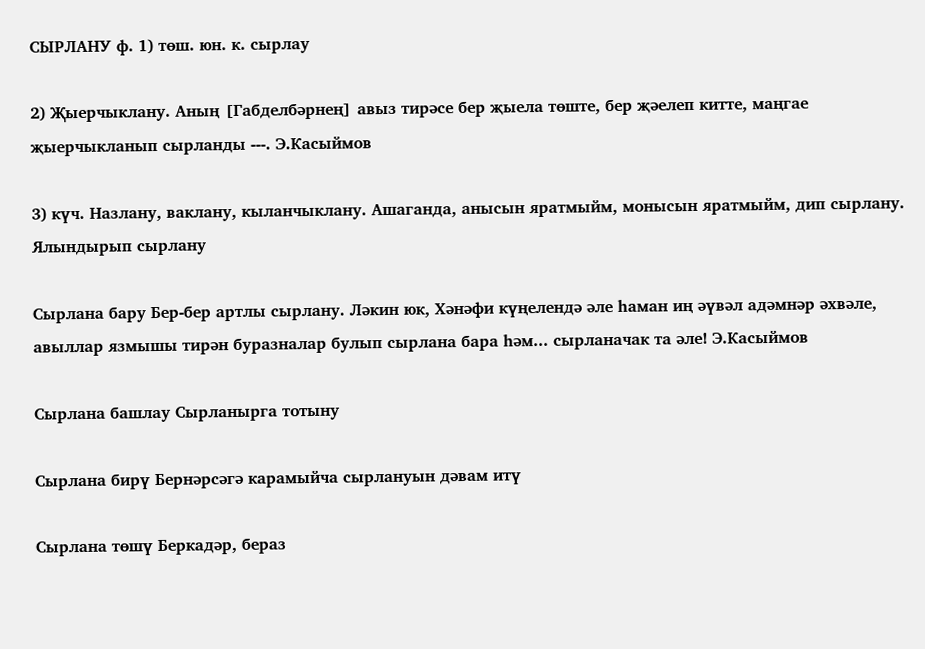СЫРЛАНУ ф. 1) төш. юн. к. сырлау

2) Җыерчыклану. Аның [Габделбәрнең] авыз тирәсе бер җыела төште, бер җәелеп китте, маңгае җыерчыкланып сырланды ---. Э.Касыймов

3) күч. Назлану, ваклану, кыланчыклану. Ашаганда, анысын яратмыйм, монысын яратмыйм, дип сырлану. Ялындырып сырлану

Сырлана бару Бер-бер артлы сырлану. Ләкин юк, Хәнәфи күңелендә әле һаман иң әүвәл адәмнәр әхвәле, авыллар язмышы тирән буразналар булып сырлана бара һәм... сырланачак та әле! Э.Касыймов

Сырлана башлау Сырланырга тотыну

Сырлана бирү Бернәрсәгә карамыйча сырлануын дәвам итү

Сырлана төшү Беркадәр, бераз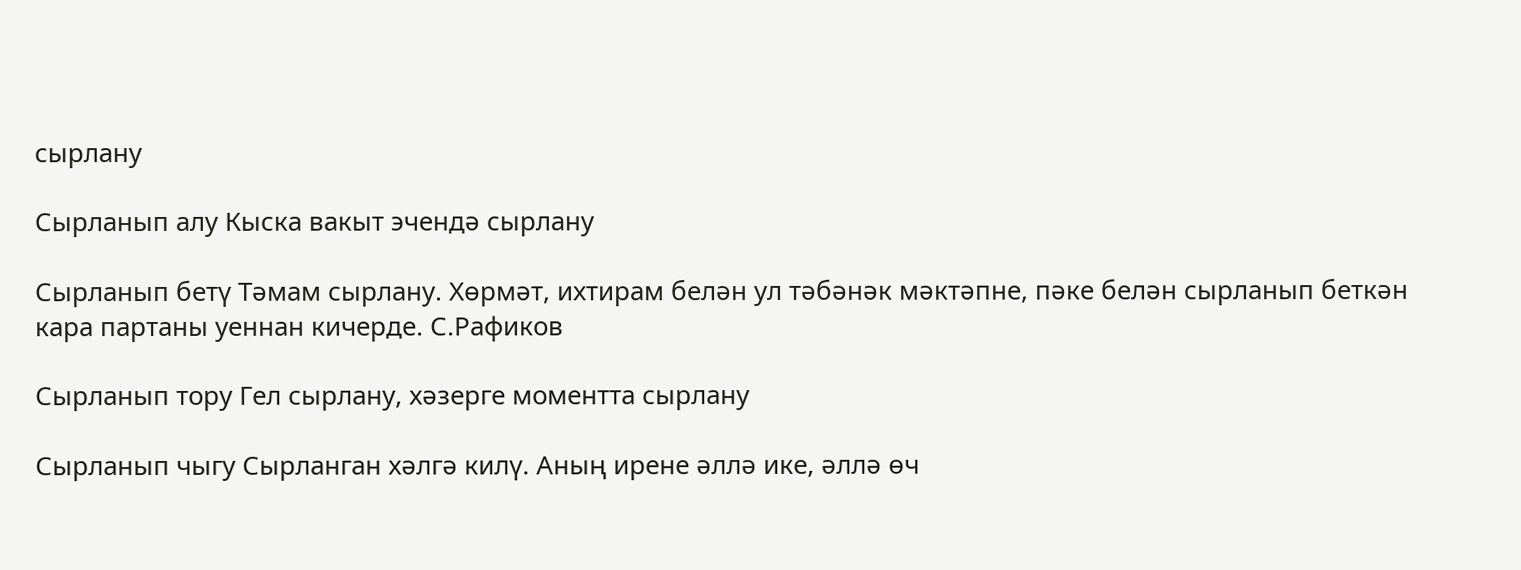сырлану

Сырланып алу Кыска вакыт эчендә сырлану

Сырланып бетү Тәмам сырлану. Хөрмәт, ихтирам белән ул тәбәнәк мәктәпне, пәке белән сырланып беткән кара партаны уеннан кичерде. С.Рафиков

Сырланып тору Гел сырлану, хәзерге моментта сырлану

Сырланып чыгу Сырланган хәлгә килү. Аның ирене әллә ике, әллә өч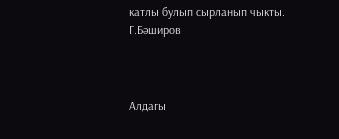катлы булып сырланып чыкты. Г.Бәширов



Алдагы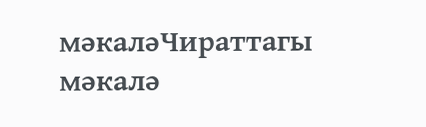мәкаләЧираттагы мәкалә